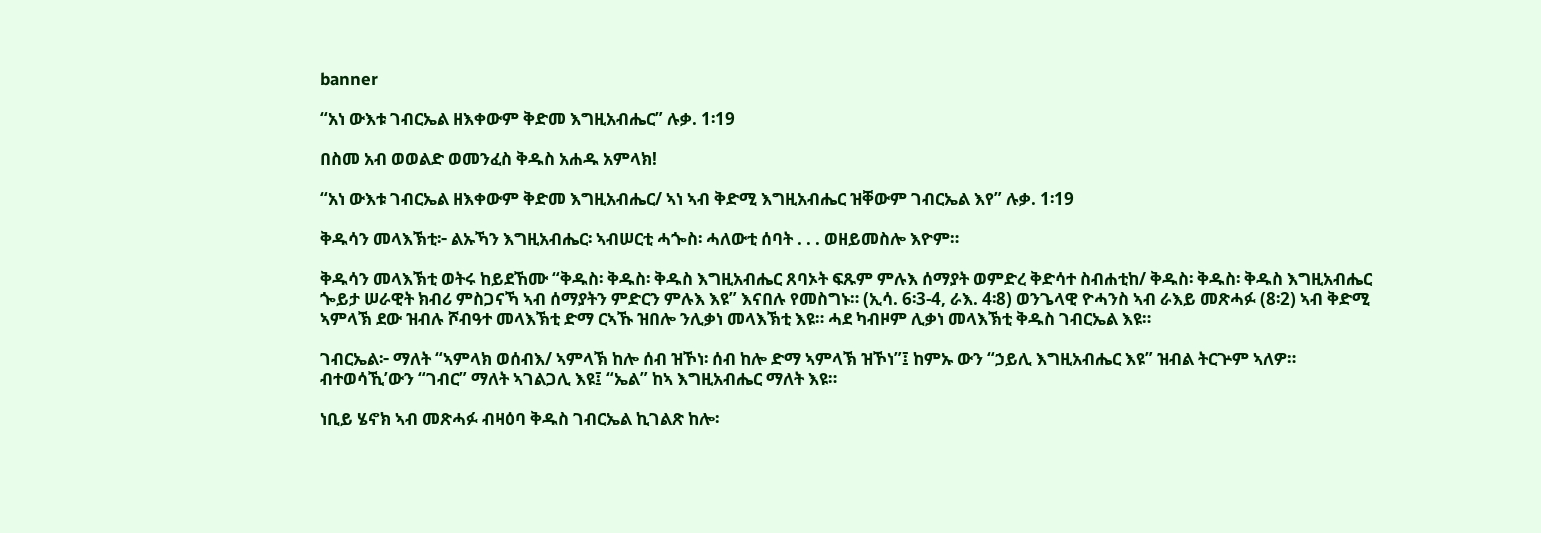banner

“አነ ውእቱ ገብርኤል ዘእቀውም ቅድመ እግዚአብሔር” ሉቃ. 1፡19

በስመ አብ ወወልድ ወመንፈስ ቅዱስ አሐዱ አምላክ!

“አነ ውእቱ ገብርኤል ዘእቀውም ቅድመ እግዚአብሔር/ ኣነ ኣብ ቅድሚ እግዚአብሔር ዝቐውም ገብርኤል እየ” ሉቃ. 1፡19

ቅዱሳን መላእኽቲ፦ ልኡኻን እግዚአብሔር፡ ኣብሠርቲ ሓጐስ፡ ሓለውቲ ሰባት . . . ወዘይመስሎ እዮም።

ቅዱሳን መላእኽቲ ወትሩ ከይደኸሙ “ቅዱስ፡ ቅዱስ፡ ቅዱስ እግዚአብሔር ጸባኦት ፍጹም ምሉእ ሰማያት ወምድረ ቅድሳተ ስብሐቲከ/ ቅዱስ፡ ቅዱስ፡ ቅዱስ እግዚአብሔር ጐይታ ሠራዊት ክብሪ ምስጋናኻ ኣብ ሰማያትን ምድርን ምሉእ እዩ” እናበሉ የመስግኑ። (ኢሳ. 6፡3-4, ራእ. 4፡8) ወንጌላዊ ዮሓንስ ኣብ ራእይ መጽሓፉ (8፡2) ኣብ ቅድሚ ኣምላኽ ደው ዝብሉ ሾብዓተ መላእኽቲ ድማ ርኣኹ ዝበሎ ንሊቃነ መላእኽቲ እዩ። ሓደ ካብዞም ሊቃነ መላእኽቲ ቅዱስ ገብርኤል እዩ።

ገብርኤል፦ ማለት “ኣምላክ ወሰብእ/ ኣምላኽ ከሎ ሰብ ዝኾነ፡ ሰብ ከሎ ድማ ኣምላኽ ዝኾነ”፤ ከምኡ ውን “ኃይሊ እግዚአብሔር እዩ” ዝብል ትርጕም ኣለዎ። ብተወሳኺ’ውን “ገብር” ማለት ኣገልጋሊ እዩ፤ “ኤል” ከኣ እግዚአብሔር ማለት እዩ።

ነቢይ ሄኖክ ኣብ መጽሓፉ ብዛዕባ ቅዱስ ገብርኤል ኪገልጽ ከሎ፡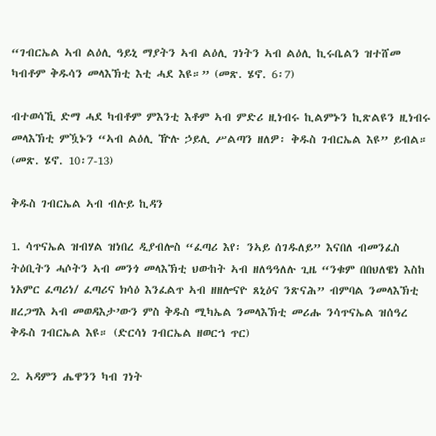“ገብርኤል ኣብ ልዕሊ ዓይኒ ማያትን ኣብ ልዕሊ ገነትን ኣብ ልዕሊ ኪሩቤልን ዝተሸመ ካብቶም ቅዱሳን መላእኽቲ እቲ ሓደ እዩ።” (መጽ. ሄኖ. 6፡7)

ብተወሳኺ ድማ ሓደ ካብቶም ምእንቲ እቶም ኣብ ምድሪ ዚነብሩ ኪልምኑን ኪጽልዩን ዚነብሩ መላእኽቲ ምዃኑን “ኣብ ልዕሊ ዅሉ ኃይሊ ሥልጣን ዘለዎ፡ ቅዱስ ገብርኤል እዩ” ይብል። (መጽ. ሄኖ. 10፡7-13)

ቅዱስ ገብርኤል ኣብ ብሉይ ኪዳን

1. ሳጥናኤል ዝብሃል ዝነበረ ዲያብሎስ “ፈጣሪ እየ፡ ንኣይ ሰገዱለይ” እናበለ ብመንፈስ ትዕቢትን ሓሶትን ኣብ መንጎ መላእኽቲ ህውከት ኣብ ዘለዓዓለሉ ጊዜ “ንቁም በበህለዌነ እስከ ነአምር ፈጣሪነ/ ፈጣሪና ክሳዕ እንፈልጥ ኣብ ዘዘሎናዮ ጸኒዕና ንጽናሕ” ብምባል ንመላእኽቲ ዘረጋግእ ኣብ መወዳእታ’ውን ምስ ቅዱስ ሚካኤል ንመላእኽቲ መሪሑ ንሳጥናኤል ዝሰዓረ ቅዱስ ገብርኤል እዩ። (ድርሳነ ገብርኤል ዘወርኀ ጥር)

2. ኣዳምን ሔዋንን ካብ ገነት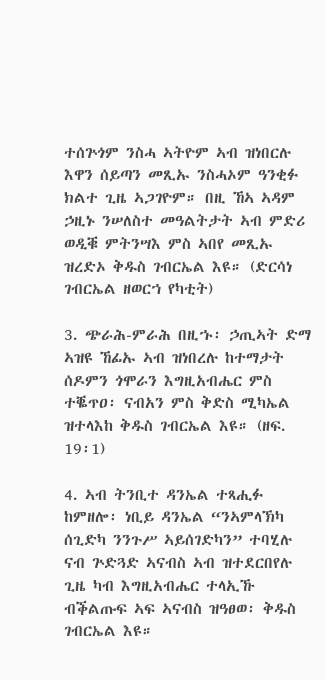ተሰጕጎም ንስሓ ኣትዮም ኣብ ዝነበርሉ እዋን ሰይጣን መጺኡ ንስሓኦም ዓንቂፉ ክልተ ጊዜ ኣጋገዮም። በዚ ኸኣ ኣዳም ኃዚኑ ንሠለስተ መዓልትታት ኣብ ምድሪ ወዲቑ ምትንሣእ ምስ ኣበየ መጺኡ ዝረድኦ ቅዱስ ገብርኤል እዩ። (ድርሳነ ገብርኤል ዘወርኀ የካቲት)

3. ጭራሕ-ምራሕ በዚኁ፡ ኃጢኣት ድማ ኣዝዩ ኸፊኡ ኣብ ዝነበረሉ ከተማታት ሰዶምን ጎሞራን እግዚአብሔር ምስ ተቘጥዐ፡ ናብአን ምስ ቅድስ ሚካኤል ዝተላእከ ቅዱስ ገብርኤል እዩ። (ዘፍ. 19፡1)

4. ኣብ ትንቢተ ዳንኤል ተጻሒፉ ከምዘሎ፡ ነቢይ ዳንኤል “ንኣምላኽካ ሰጊድካ ንንጉሥ ኣይሰገድካን” ተባሂሉ ናብ ጕድጓድ ኣናብስ ኣብ ዝተደርበየሉ ጊዜ ካብ እግዚአብሔር ተላኢኹ ብቕልጡፍ ኣፍ ኣናብስ ዝዓፀወ፡ ቅዱስ ገብርኤል እዩ።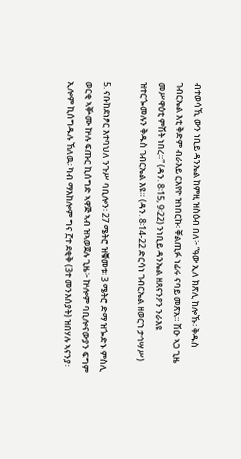ብተወሳኺ ውን ነቢይ ዳንኤል ከምዚ ዝስዕብ በለ፦ “ዓው ኢለ ክጽሊ ከሎኹ፡ ቅዱስ ገብርኤል እቲ ቅድም ብራእይ ርእየዮ ዝነበርኩ፡ ቐልጢፉ ነፊሩ ናባይ መጽአ። ሽዑ ኣጋ ጊዜ መሥዋዕቲ ምሽት ነበረ።” (ዳን. 8፡15, 9፡22) ንነቢይ ዳንኤል ዘጸናንዖን ንራእዩ ዝተርጐመሉን ቅዱስ ገብርኤል እዩ። (ዳን. 8፡14-22 ድርሳነ ገብርኤል ዘወርኀ ታኅሣሥ)

5. ናቡከደነፆር እተባህለ ንጉሥ ባቢሎን፡ 27 ሜትሮ ዝቑመቱ፡ 3 ሜትሮ ድማ ዝጐድኑ ምስሊ ወርቂ ኣቝሙ ኵሉ ፍጡር ኪሰግድ ኣዋጅ ኣብ ዝኣወጀሉ ጊዜ፦ ኵሎም ባቢሎናውያን ፍግም ኢሎም ኪሰግዱሉ ኸለዉ፡ ካብ ማእከሎም ግና ፫ተ ደቂቅ (3ተ መንእሰያት) ዝበሃሉ ኣናንያ፡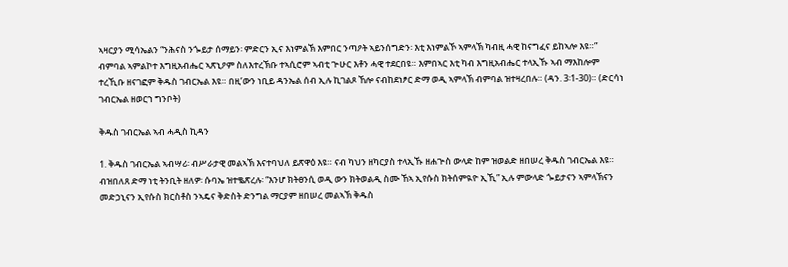ኣዛርያን ሚሳኤልን “ንሕናስ ንጐይታ ሰማይን፡ ምድርን ኢና እነምልኽ እምበር ንጣዖት ኣይንሰግድን፡ እቲ እነምልኾ ኣምላኽ ካብዚ ሓዊ ከናግፈና ይከኣሎ እዩ።” ብምባል ኣምልኮተ እግዚአብሔር ኣጽኒዖም ስለእተረኽቡ ተኣሲሮም ኣብቲ ጕሁር እቶን ሓዊ ተደርበዩ። እምበኣር እቲ ካብ እግዚአብሔር ተላኢኹ ኣብ ማእከሎም ተረኺቡ ዘናገፎም ቅዱስ ገብርኤል እዩ። በዚ’ውን ነቢይ ዳንኤል ሰብ ኢሉ ኪገልጾ ኸሎ ናብከደነፆር ድማ ወዲ ኣምላኽ ብምባል ዝተዛረበሉ። (ዳን. 3፡1-30)። (ድርሳነ ገብርኤል ዘወርኀ ግንቦት)

ቅዱስ ገብርኤል ኣብ ሓዲስ ኪዳን

1. ቅዱስ ገብርኤል ኣብሣሪ፡ ብሥራታዊ መልኣኽ እናተባህለ ይጽዋዕ እዩ። ናብ ካህን ዘካርያስ ተላኢኹ ዘሐጕስ ውላድ ከም ዝወልድ ዘበሠረ ቅዱስ ገብርኤል እዩ። ብዝበለጸ ድማ ነቲ ትንቢት ዘለዎ፡ ሱባኤ ዝተቈጽረሉ፡ “እንሆ ክትፀንሲ ወዲ ውን ክትወልዲ ስሙ ኸኣ ኢየሱስ ክትሰምዪዮ ኢኺ” ኢሉ ምውላድ ጐይታናን ኣምላኽናን መድኃኒናን ኢየሱስ ክርስቶስ ንኣዴና ቅድስት ድንግል ማርያም ዘበሠረ መልኣኽ ቅዱስ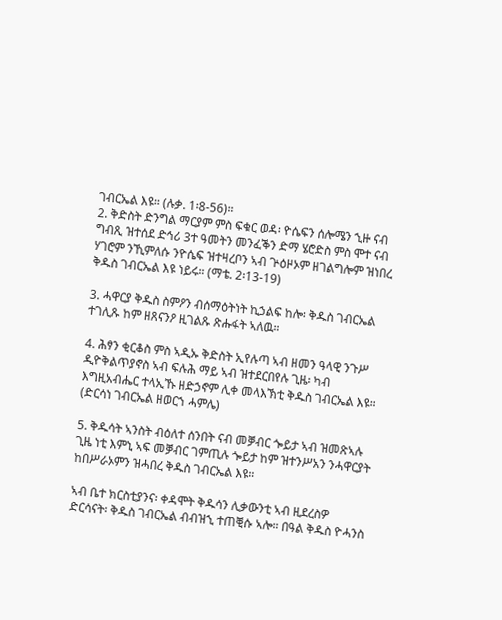ገብርኤል እዩ። (ሉቃ. 1፡8-56)።
2. ቅድስት ድንግል ማርያም ምስ ፍቁር ወዳ፡ ዮሴፍን ሰሎሜን ኂዙ ናብ ግብጺ ዝተሰደ ድኅሪ 3ተ ዓመትን መንፈቕን ድማ ሄሮድስ ምስ ሞተ ናብ ሃገሮም ንኺምለሱ ንዮሴፍ ዝተዛረቦን ኣብ ጕዕዞኦም ዘገልግሎም ዝነበረ ቅዱስ ገብርኤል እዩ ነይሩ። (ማቴ. 2፡13-19)

3. ሓዋርያ ቅዱስ ስምዖን ብሰማዕትነት ኪኃልፍ ከሎ፡ ቅዱስ ገብርኤል ተገሊጹ ከም ዘጸናንዖ ዚገልጹ ጽሑፋት ኣለዉ።

4. ሕፃን ቂርቆስ ምስ ኣዲኡ ቅድስት ኢየሉጣ ኣብ ዘመን ዓላዊ ንጉሥ ዲዮቅልጥያኖስ ኣብ ፍሉሕ ማይ ኣብ ዝተደርበየሉ ጊዜ፡ ካብ እግዚአብሔር ተላኢኹ ዘድኃኖም ሊቀ መላእኽቲ ቅዱስ ገብርኤል እዩ። (ድርሳነ ገብርኤል ዘወርኀ ሓምሌ)

5. ቅዱሳት ኣንስት ብዕለተ ሰንበት ናብ መቓብር ጐይታ ኣብ ዝመጽኣሉ ጊዜ ነቲ እምኒ ኣፍ መቓብር ገምጢሉ ጐይታ ከም ዝተንሥአን ንሓዋርያት ከበሥራኦምን ዝሓበረ ቅዱስ ገብርኤል እዩ።

ኣብ ቤተ ክርስቲያንና፡ ቀዳሞት ቅዱሳን ሊቃውንቲ ኣብ ዚደረስዎ ድርሳናት፡ ቅዱስ ገብርኤል ብብዝኂ ተጠቒሱ ኣሎ። በዓል ቅዱስ ዮሓንስ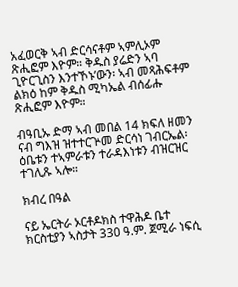አፈወርቅ ኣብ ድርሳናቶም ኣምሊኦም ጽሒፎም እዮም። ቅዱስ ያሬድን ኣባ ጊዮርጊስን እንተኾኑ’ውን፡ ኣብ መጻሕፍቶም ልክዕ ከም ቅዱስ ሚካኤል ብሰፊሑ ጽሒፎም እዮም።

ብዓቢኡ ድማ ኣብ መበል 14 ክፍለ ዘመን ናብ ግእዝ ዝተተርጕመ ድርሳነ ገብርኤል፡ ዕቤቱን ተኣምራቱን ተራዳእነቱን ብዝርዝር ተገሊጹ ኣሎ።

ክብረ በዓል

ናይ ኤርትራ ኦርቶዶክስ ተዋሕዶ ቤተ ክርስቲያን ኣስታት 330 ዓ.ም. ጀሚራ ነፍሲ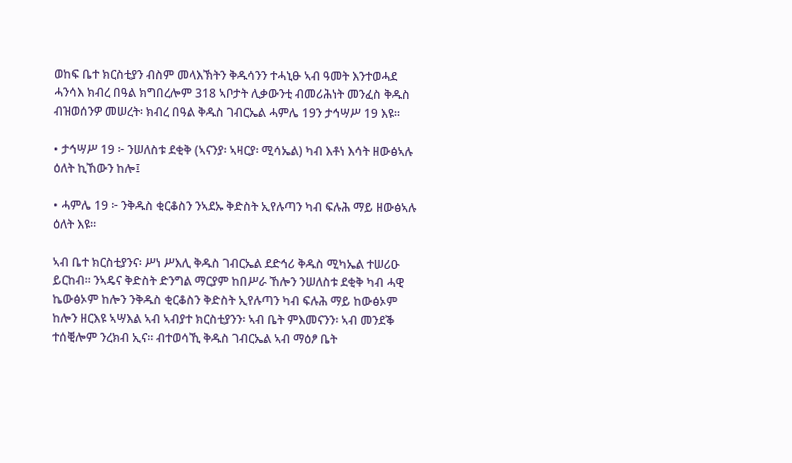ወከፍ ቤተ ክርስቲያን ብስም መላእኽትን ቅዱሳንን ተሓኒፁ ኣብ ዓመት እንተወሓደ ሓንሳእ ክብረ በዓል ክግበረሎም 318 ኣቦታት ሊቃውንቲ ብመሪሕነት መንፈስ ቅዱስ ብዝወሰንዎ መሠረት፡ ክብረ በዓል ቅዱስ ገብርኤል ሓምሌ 19ን ታኅሣሥ 19 እዩ።

• ታኅሣሥ 19 ፦ ንሠለስቱ ደቂቅ (ኣናንያ፡ ኣዛርያ፡ ሚሳኤል) ካብ እቶነ እሳት ዘውፅኣሉ ዕለት ኪኸውን ከሎ፤

• ሓምሌ 19 ፦ ንቅዱስ ቂርቆስን ንኣደኡ ቅድስት ኢየሉጣን ካብ ፍሉሕ ማይ ዘውፅኣሉ ዕለት እዩ።

ኣብ ቤተ ክርስቲያንና፡ ሥነ ሥእሊ ቅዱስ ገብርኤል ደድኅሪ ቅዱስ ሚካኤል ተሠሪዑ ይርከብ። ንኣዴና ቅድስት ድንግል ማርያም ከበሥራ ኸሎን ንሠለስቱ ደቂቅ ካብ ሓዊ ኬውፅኦም ከሎን ንቅዱስ ቂርቆስን ቅድስት ኢየሉጣን ካብ ፍሉሕ ማይ ከውፅኦም ከሎን ዘርእዩ ኣሣእል ኣብ ኣብያተ ክርስቲያንን፡ ኣብ ቤት ምእመናንን፡ ኣብ መንደቕ ተሰቒሎም ንረክብ ኢና። ብተወሳኺ ቅዱስ ገብርኤል ኣብ ማዕፆ ቤት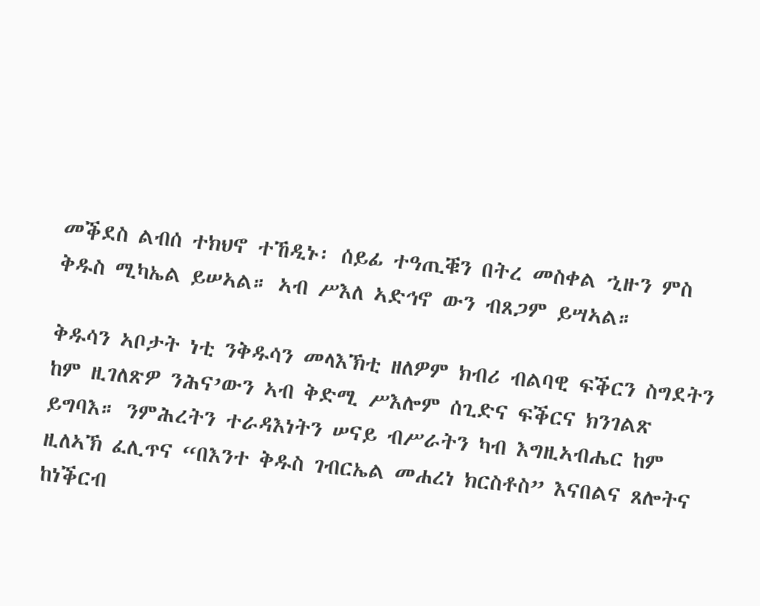መቕደስ ልብሰ ተክህኖ ተኸዲኑ፡ ሰይፊ ተዓጢቑን በትረ መስቀል ኂዙን ምስ ቅዱስ ሚካኤል ይሠኣል። ኣብ ሥእለ ኣድኅኖ ውን ብጸጋም ይሣኣል።

ቅዱሳን ኣቦታት ነቲ ንቅዱሳን መላእኽቲ ዘለዎም ክብሪ ብልባዊ ፍቕርን ስግደትን ከም ዚገለጽዎ ንሕና’ውን ኣብ ቅድሚ ሥእሎም ሰጊድና ፍቕርና ክንገልጽ ይግባእ። ንምሕረትን ተራዳእነትን ሠናይ ብሥራትን ካብ እግዚኣብሔር ከም ዚለኣኽ ፈሊጥና “በእንተ ቅዱስ ገብርኤል መሐረነ ክርስቶስ” እናበልና ጸሎትና ከነቕርብ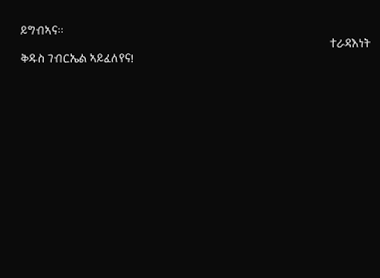ይግብኣና።
                                                                                                       ተራዳእነት ቅዱስ ገብርኤል ኣይፈለየና!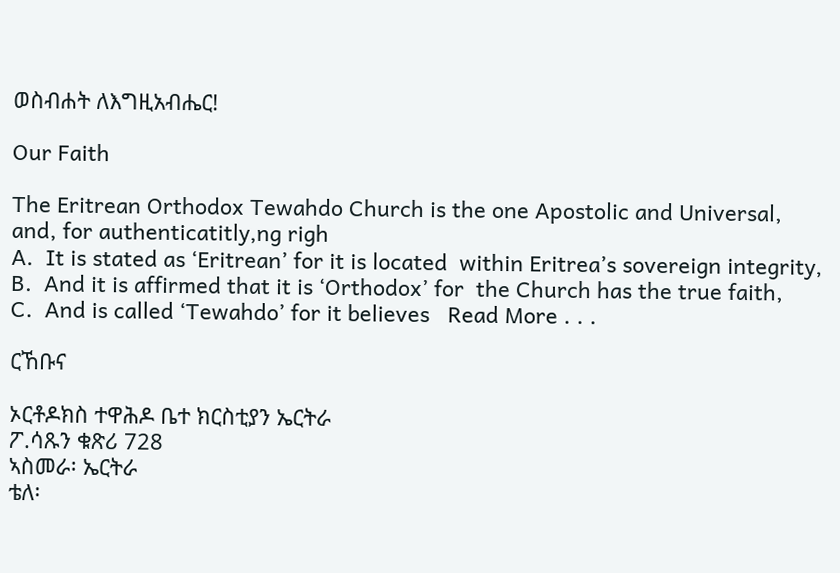ወስብሐት ለእግዚአብሔር!

Our Faith

The Eritrean Orthodox Tewahdo Church is the one Apostolic and Universal, and, for authenticatitly,ng righ
A.  It is stated as ‘Eritrean’ for it is located  within Eritrea’s sovereign integrity,
B.  And it is affirmed that it is ‘Orthodox’ for  the Church has the true faith,
C.  And is called ‘Tewahdo’ for it believes   Read More . . .

ርኸቡና

ኦርቶዶክስ ተዋሕዶ ቤተ ክርስቲያን ኤርትራ
ፖ.ሳጹን ቁጽሪ 728
ኣስመራ፡ ኤርትራ
ቴለ፡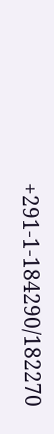+291-1-184290/182270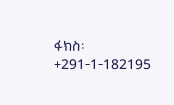ፋክስ፡ +291-1-182195